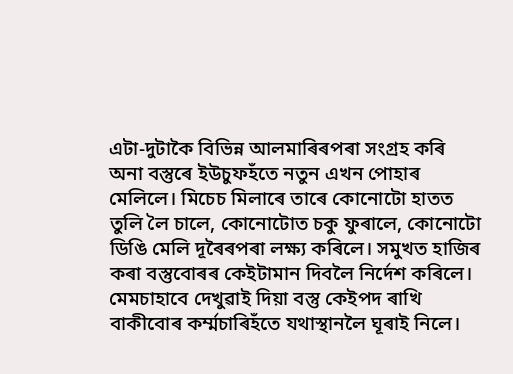এটা-দুটাকৈ বিভিন্ন আলমাৰিৰপৰা সংগ্ৰহ কৰি অনা বস্তুৰে ইউচুফহঁতে নতুন এখন পোহাৰ মেলিলে। মিচেচ মিলাৰে তাৰে কোনোটো হাতত তুলি লৈ চালে, কোনোটোত চকু ফুৰালে, কোনোটো ডিঙি মেলি দূৰৈৰপৰা লক্ষ্য কৰিলে। সমুখত হাজিৰ কৰা বস্তুবোৰৰ কেইটামান দিবলৈ নিৰ্দেশ কৰিলে। মেমচাহাবে দেখুৱাই দিয়া বস্তু কেইপদ ৰাখি বাকীবোৰ কৰ্ম্মচাৰিহঁতে যথাস্থানলৈ ঘূৰাই নিলে।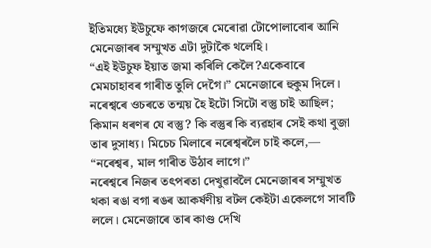ইতিমধ্যে ইউচুফে কাগজৰে মেৰোৱা টোপোলাবোৰ আনি মেনেজাৰৰ সম্মুখত এটা দুটাকৈ থলেহি।
“এই ইউচুফ ইয়াত জমা কৰিলি কেলৈ?একেবাৰে মেমচাহাবৰ গাৰীত তুলি দেগৈ।” মেনেজাৰে হুকুম দিলে।
নৰেশ্বৰে ওচৰতে তন্ময় হৈ ইটো সিটো বস্তু চাই আছিল; কিমান ধৰণৰ যে বস্তু? কি বস্তুৰ কি ব্যৱহাৰ সেই কথা বুজা তাৰ দুসাধ্য। মিচেচ মিলাৰে নৰেশ্বৰলৈ চাই কলে,—
“নৰেশ্বৰ, মাল গাৰীত উঠাব লাগে।”
নৰেশ্বৰে নিজৰ তৎপৰতা দেখুৱাবলৈ মেনেজাৰৰ সম্মুখত থকা ৰঙা বগা ৰঙৰ আকৰ্ষণীয় বটল কেইটা একেলগে সাবটি ললে। মেনেজাৰে তাৰ কাণ্ড দেখি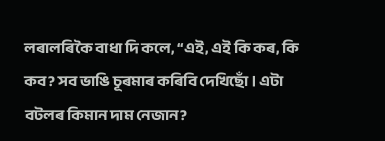লৰালৰিকৈ বাধা দি কলে, “এই, এই কি কৰ, কি কব? সব ভাঙি চূৰমাৰ কৰিবি দেখিছোঁ। এটা বটলৰ কিমান দাম নেজান?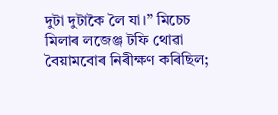দুটা দুটাকৈ লৈ যা।” মিচেচ মিলাৰ লজেঞ্জ টফি থোৱা বৈয়ামবোৰ নিৰীক্ষণ কৰিছিল;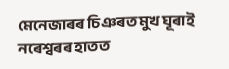মেনেজাৰৰ চিঞৰত মুখ ঘূৰাই নৰেশ্বৰৰ হাতত